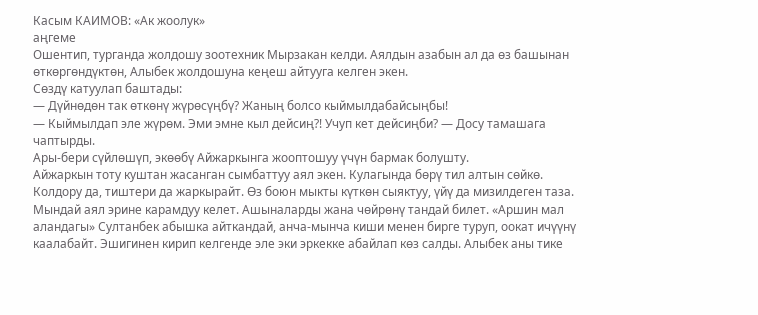Касым КАИМОВ: «Ак жоолук»
аңгеме
Ошентип, турганда жолдошу зоотехник Мырзакан келди. Аялдын азабын ал да өз башынан өткөргөндүктөн, Алыбек жолдошуна кеңеш айтууга келген экен.
Сөздү катуулап баштады:
— Дүйнөдөн так өткөнү жүрөсүңбү? Жаның болсо кыймылдабайсыңбы!
— Кыймылдап эле жүрөм. Эми эмне кыл дейсиң?! Учуп кет дейсиңби? — Досу тамашага чаптырды.
Ары-бери сүйлөшүп, экөөбү Айжаркынга жооптошуу үчүн бармак болушту.
Айжаркын тоту куштан жасанган сымбаттуу аял экен. Кулагында бөрү тил алтын сөйкө. Колдору да, тиштери да жаркырайт. Өз боюн мыкты күткөн сыяктуу, үйү да мизилдеген таза. Мындай аял эрине карамдуу келет. Ашыналарды жана чөйрөнү тандай билет. «Аршин мал аландагы» Султанбек абышка айткандай, анча-мынча киши менен бирге туруп, оокат ичүүнү каалабайт. Эшигинен кирип келгенде эле эки эркекке абайлап көз салды. Алыбек аны тике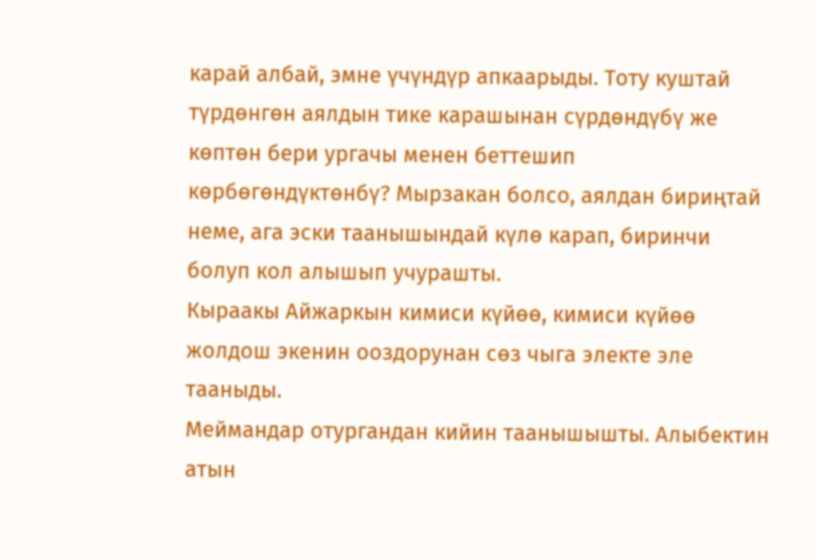карай албай, эмне үчүндүр апкаарыды. Тоту куштай түрдөнгөн аялдын тике карашынан сүрдөндүбү же көптөн бери ургачы менен беттешип көрбөгөндүктөнбү? Мырзакан болсо, аялдан бириңтай неме, ага эски таанышындай күлө карап, биринчи болуп кол алышып учурашты.
Кыраакы Айжаркын кимиси күйөө, кимиси күйөө жолдош экенин ооздорунан сөз чыга электе эле тааныды.
Меймандар отургандан кийин таанышышты. Алыбектин атын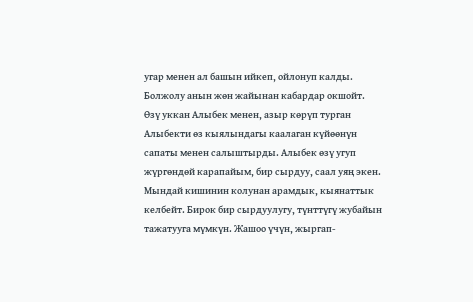угар менен ал башын ийкеп, ойлонуп калды. Болжолу анын жөн жайынан кабардар окшойт.
Өзү уккан Алыбек менен, азыр көрүп турган Алыбекти өз кыялындагы каалаган күйөөнүн сапаты менен салыштырды. Алыбек өзү угуп жүргөндөй карапайым, бир сырдуу, саал уяң экен. Мындай кишинин колунан арамдык, кыянаттык келбейт. Бирок бир сырдуулугу, түнттүгү жубайын тажатууга мүмкүн. Жашоо үчүн, жыргап-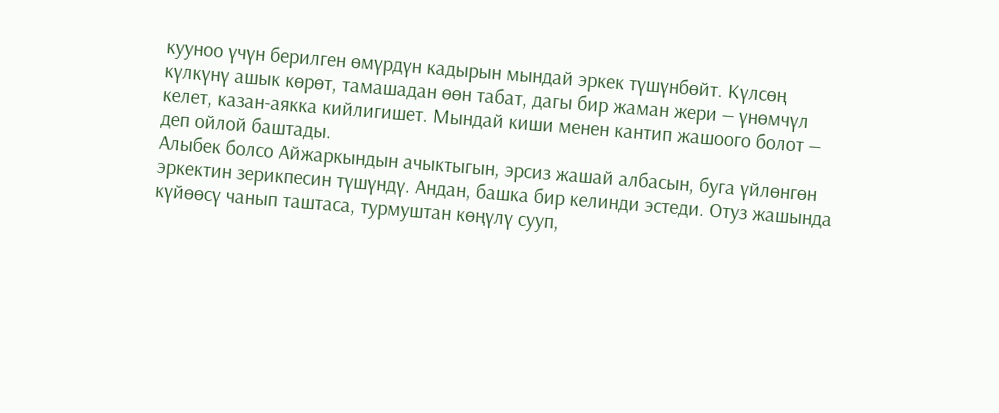кууноо үчүн берилген өмүрдүн кадырын мындай эркек түшүнбөйт. Күлсөң күлкүнү ашык көрөт, тамашадан өөн табат, дагы бир жаман жери — үнөмчүл келет, казан-аякка кийлигишет. Мындай киши менен кантип жашоого болот — деп ойлой баштады.
Алыбек болсо Айжаркындын ачыктыгын, эрсиз жашай албасын, буга үйлөнгөн эркектин зерикпесин түшүндү. Андан, башка бир келинди эстеди. Отуз жашында күйөөсү чанып таштаса, турмуштан көңүлү сууп,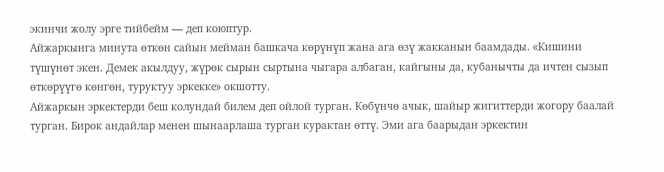экинчи жолу эрге тийбейм — деп коюптур.
Айжаркынга минута өткөн сайын мейман башкача көрүнүп жана ага өзү жакканын баамдады. «Кишини түшүнөт экен. Демек акылдуу, жүрөк сырын сыртына чыгара албаган, кайгыны да, кубанычты да ичтен сызып өткөрүүгө көнгөн, туруктуу эркекке» окшотту.
Айжаркын эркектерди беш колундай билем деп ойлой турган. Көбүнчө ачык, шайыр жигиттерди жогору баалай турган. Бирок андайлар менен шынаарлаша турган курактан өттү. Эми ага баарыдан эркектин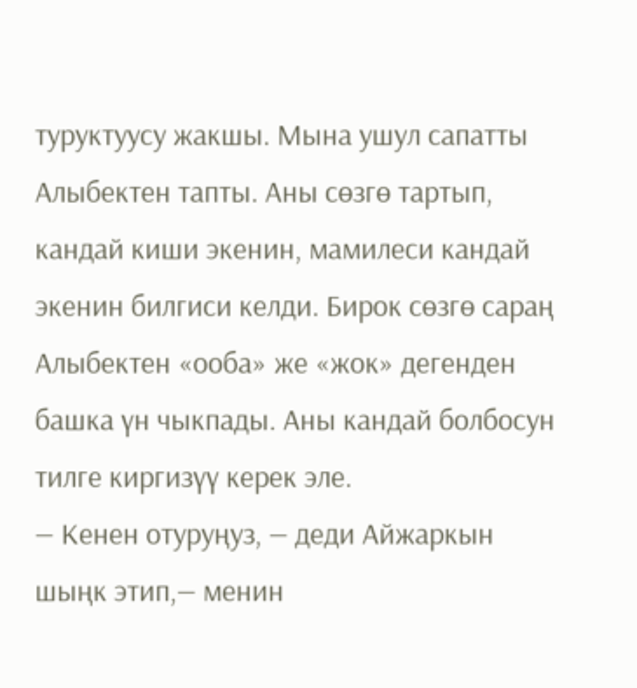туруктуусу жакшы. Мына ушул сапатты Алыбектен тапты. Аны сөзгө тартып, кандай киши экенин, мамилеси кандай экенин билгиси келди. Бирок сөзгө сараң Алыбектен «ооба» же «жок» дегенден башка үн чыкпады. Аны кандай болбосун тилге киргизүү керек эле.
— Кенен отуруңуз, — деди Айжаркын шыңк этип,— менин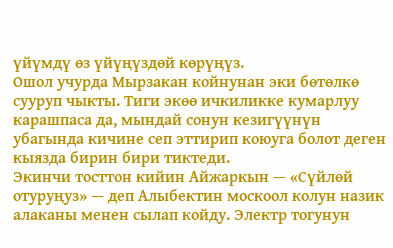үйүмдү өз үйүңүздөй көрүңүз.
Ошол учурда Мырзакан койнунан эки бөтөлкө сууруп чыкты. Тиги экөө ичкиликке кумарлуу карашпаса да, мындай сонун кезигүүнүн убагында кичине сеп эттирип коюуга болот деген кыязда бирин бири тиктеди.
Экинчи тосттон кийин Айжаркын — «Сүйлөй отуруңуз» — деп Алыбектин москоол колун назик алаканы менен сылап койду. Электр тогунун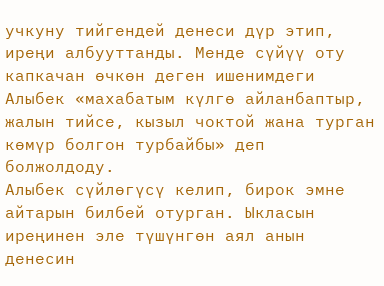учкуну тийгендей денеси дүр этип, иреңи албууттанды. Менде сүйүү оту капкачан өчкөн деген ишенимдеги Алыбек «махабатым күлгө айланбаптыр, жалын тийсе, кызыл чоктой жана турган көмүр болгон турбайбы» деп болжолдоду.
Алыбек сүйлөгүсү келип, бирок эмне айтарын билбей отурган. Ыкласын иреңинен эле түшүнгөн аял анын денесин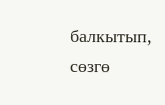балкытып, сөзгө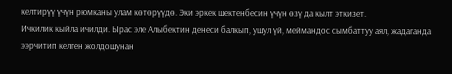келтирүү үчүн рюмканы улам көтөрүүдө. Эки эркек шектенбесин үчүн өзү да кылт эткизет.
Ичкилик кыйла ичилди. Ырас эле Алыбектин денеси балкып, ушул үй, меймандос сымбаттуу аял, жадаганда ээрчитип келген жолдошунан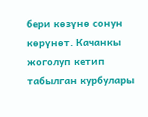бери көзүнө сонун көрүнөт. Качанкы жоголуп кетип табылган курбулары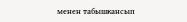менен табышкансып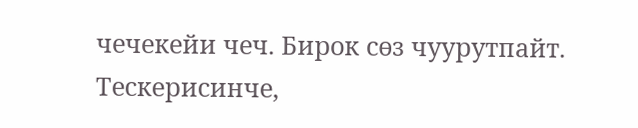чечекейи чеч. Бирок сөз чуурутпайт. Тескерисинче,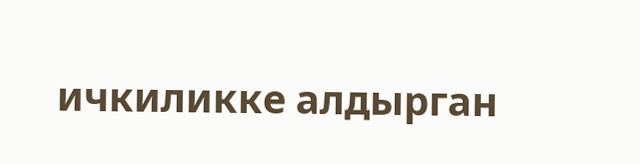ичкиликке алдырган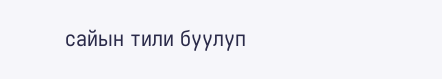сайын тили буулуп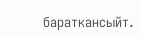бараткансыйт.